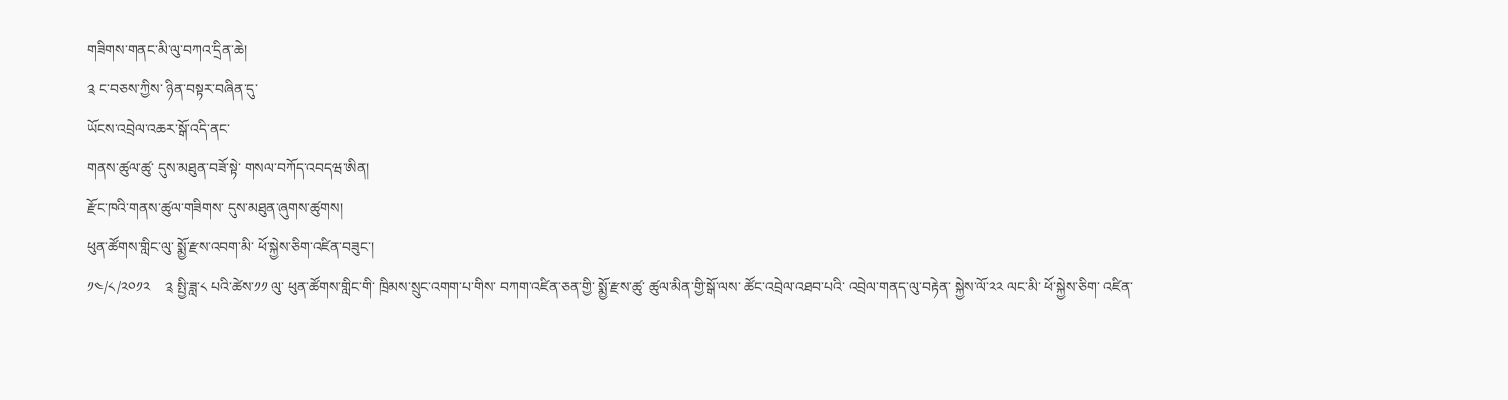གཟིགས་གནང་མི་ལུ་བཀའ་དྲིན་ཆེ།
༉ ང་བཅས་ཀྱིས་ ཉིན་བསྟར་བཞིན་དུ་
ཡོངས་འབྲེལ་འཆར་སྒོ་འདི་ནང་
གནས་ཚུལ་ཚུ་ དུས་མཐུན་བཟོ་སྟེ་ གསལ་བཀོད་འབདཝ་ཨིན།
རྫོང་ཁའི་གནས་ཚུལ་གཟིགས་ དུས་མཐུན་ཞུགས་ཚུགས།
ཕུན་ཚོགས་གླིང་ལུ་ སྨྱོ་རྫས་འབག་མི་ ཕོ་སྐྱེས་ཅིག་འཛིན་བཟུང་།
༡༤/༨/༢༠༡༢    ༉ སྤྱི་ཟླ་༨ པའི་ཚེས་༡༡ ལུ་ ཕུན་ཚོགས་གླིང་གི་ ཁྲིམས་སྲུང་འགག་པ་གིས་ བཀག་འཛིན་ཅན་གྱི་ སྨྱོ་རྫས་ཚུ་ ཚུལ་མིན་གྱི་སྒོ་ལས་ ཚོང་འབྲེལ་འཐབ་པའི་ འབྲེལ་གནད་ལུ་བརྟེན་ སྐྱེས་ལོ་༢༢ ལང་མི་ ཕོ་སྐྱེས་ཅིག་ འཛིན་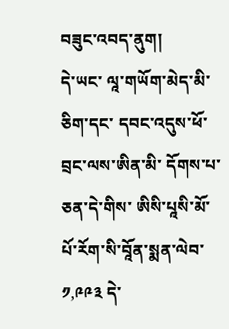བཟུང་འབད་ནུག།
དེ་ཡང་ ལཱ་གཡོག་མེད་མི་ཅིག་དང་ དབང་འདུས་ཕོ་བྲང་ལས་ཨིན་མི་ དོགས་པ་ཅན་དེ་གིས་ ཨིསི་པཱསི་མོ་ པོ་རོག་སི་བཱོན་སྨན་ལེབ་༡,༩༩༣ དེ་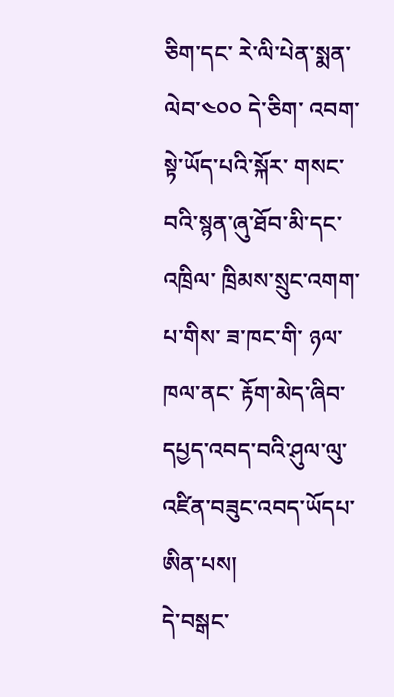ཅིག་དང་ རེ་ལི་པེན་སྨན་ལེབ་༤༠༠ དེ་ཅིག་ འབག་སྟེ་ཡོད་པའི་སྐོར་ གསང་བའི་སྙན་ཞུ་ཐོབ་མི་དང་འཁྲིལ་ ཁྲིམས་སྲུང་འགག་པ་གིས་ ཟ་ཁང་གི་ ཉལ་ཁལ་ནང་ རྟོག་མེད་ཞིབ་དཔྱད་འབད་བའི་ཤུལ་ལུ་ འཛིན་བཟུང་འབད་ཡོདཔ་ཨིན་པས།
དེ་བསྒང་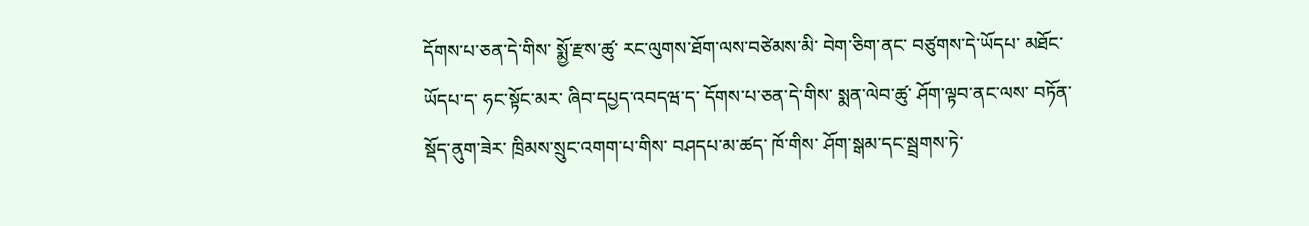དོགས་པ་ཅན་དེ་གིས་ སྨྱོ་རྫས་ཚུ་ རང་ལུགས་ཐོག་ལས་བཙེམས་མི་ བེག་ཅིག་ནང་ བཙུགས་དེ་ཡོདཔ་ མཐོང་ཡོདཔ་ད་ ཧང་སྟོང་མར་ ཞིབ་དཔྱད་འབདཝ་ད་ དོགས་པ་ཅན་དེ་གིས་ སྨན་ལེབ་ཚུ་ ཤོག་ལྟབ་ནང་ལས་ བཏོན་སྡོད་ནུག་ཟེར་ ཁྲིམས་སྲུང་འགག་པ་གིས་ བཤདཔ་མ་ཚད་ ཁོ་གིས་ ཤོག་སྒམ་དང་སྦྲགས་ཏེ་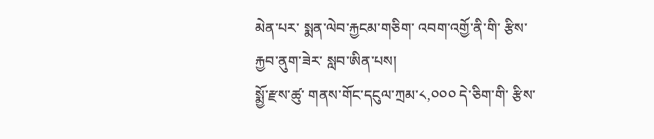མེན་པར་ སྨན་ལེབ་རྐྱངམ་གཅིག་ འབག་འགྱོ་ནི་གི་ རྩིས་རྐྱབ་ནུག་ཟེར་ སླབ་ཨིན་པས།
སྨྱོ་རྫས་ཚུ་ གནས་གོང་དངུལ་ཀྲམ་༨,༠༠༠ དེ་ཅིག་གི་ རྩིས་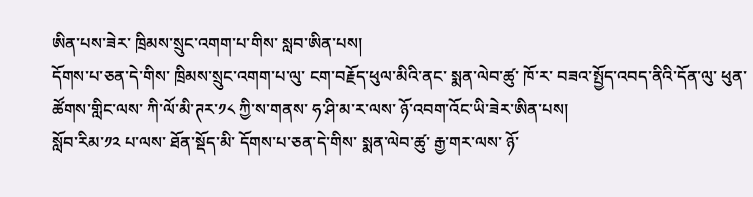ཨིན་པས་ཟེར་ ཁྲིམས་སྲུང་འགག་པ་གིས་ སླབ་ཨིན་པས།
དོགས་པ་ཅན་དེ་གིས་ ཁྲིམས་སྲུང་འགག་པ་ལུ་ ངག་བརྗོད་ཕུལ་མིའི་ནང་ སྨན་ལེབ་ཚུ་ ཁོ་ར་ བཟའ་སྤྱོད་འབད་ནིའི་དོན་ལུ་ ཕུན་ཚོགས་གླིང་ལས་ ཀི་ལོ་མི་ཊར་༡༨ ཀྱི་ས་གནས་ ཧ་ཤི་མ་ར་ལས་ ཉོ་འབག་འོང་ཡི་ཟེར་ཨིན་པས།
སློབ་རིམ་༡༢ པ་ལས་ ཐོན་སྡོད་མི་ དོགས་པ་ཅན་དེ་གིས་ སྨན་ལེབ་ཚུ་ རྒྱ་གར་ལས་ ཉོ་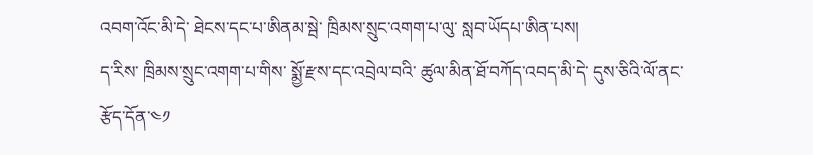འབག་འོང་མི་དེ་ ཐེངས་དང་པ་ཨིནམ་སྦེ་ ཁྲིམས་སྲུང་འགག་པ་ལུ་ སླབ་ཡོདཔ་ཨིན་པས།
ད་རིས་ ཁྲིམས་སྲུང་འགག་པ་གིས་ སྨྱོ་རྫས་དང་འབྲེལ་བའི་ ཚུལ་མིན་ཐོ་བཀོད་འབད་མི་དེ་ དུས་ཅིའི་ལོ་ནང་ རྩོད་དོན་༤༡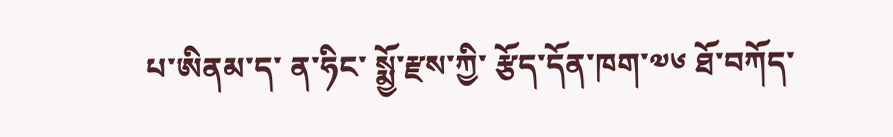པ་ཨིནམ་ད་ ན་ཧིང་ སྨྱོ་རྫས་ཀྱི་ རྩོད་དོན་ཁག་༧༦ ཐོ་བཀོད་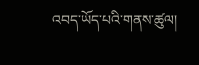འབད་ཡོད་པའི་གནས་ཚུལ།